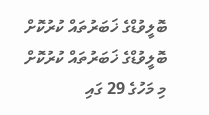ބޮލީވުޑްގެ ޚަބަރުތައް ކުރުކޮށް
ބޮލީވުޑްގެ ޚަބަރުތައް ކުރުކޮށް
މި މަހުގެ 29 ގައި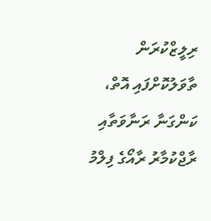ރިލީޒްކުރަން ތާވަލުކޮށްފައި އޮތް، ކަންގަނާ ރަނާވަތާއި ރާޖްކުމާރު ރާއޯގެ ފިލްމު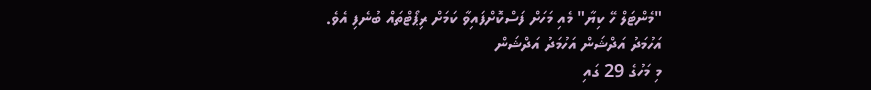"މެންޓަލް ހޭ ކިޔާ" މެއި މަހަށް ފަސްކޮށްފައިވާ ކަމަށް ރިޕޯޓްތައް ބުނެފި އެވެ.
އަހުމަދު އަދްޝަން އަހުމަދު އަދްޝަން
މި މަހުގެ 29 ގައި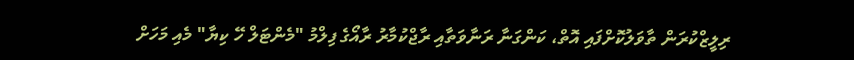ރިލީޒްކުރަން ތާވަލުކޮށްފައި އޮތް، ކަންގަނާ ރަނާވަތާއި ރާޖްކުމާރު ރާއޯގެ ފިލްމު "މެންޓަލް ހޭ ކިޔާ" މެއި މަހަށް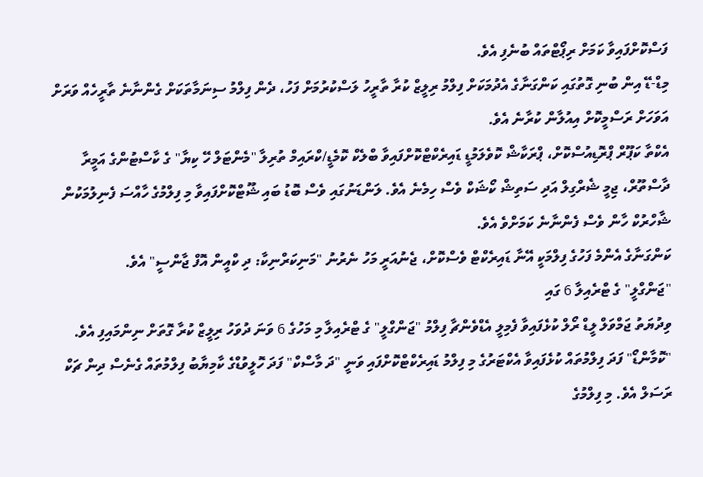ފަސްކޮށްފައިވާ ކަމަށް ރިޕޯޓްތައް ބުނެފި އެވެ.
މިޑް-ޑޭ އިން ބުނި ގޮތުގައި ކަންގަނާގެ އެދުމަކަށް ފިލްމު ރިލީޒް ކުރާ ތާރީހު ލަސްކުރުމަށް ފަހު، ދެން ފިލްމު ސިނަމާތަކަށް ގެންނާނެ ތާރީހެއް ވަރަށް އަވަހަށް ރަސްމީކޮށް އިއުލާން ކުރާނެ އެވެ.
އެކްތާ ކަޕޫރް ޕްރޮޑިއުސްކޮށް، ޕްރަކާޝް ކޮވެލަމުޑީ ޑައިރެކްޓްކޮށްފައިވާ ބްލެކް ކޮމެޑީ/ކްރައިމް ތުރިލާ "މެންޓަލް ހޭ ކިޔާ" ގެ ކާސްޓުންގެ އަމީރާ ދާސްތޫރް، ޖިމީ ޝެރްގިލް އަދި ސަތިޝް ކޯޝަކް ވެސް ހިމެނެ އެވެ. ލަންޑަނުގައި ވެސް ބޮޑު ބައި ޝޫޓްކޮށްފައިވާ މި ފިލްމުގެ ހާއްސަ ފެނިލުމަކުން ޝާހްރުކް ހާން ވެސް ފެންނާނެ ކަމަށްވެ އެވެ.
ކަންގަނާގެ އެންމެ ފަހުގެ ފިލްމަކީ އޭނާ ޑައިރެކްޓް ވެސްކޮށް، ޖެނުއަރީ މަހު ނެރުނު "މަނިކަރްނިކާ: ދި ކްއީން އޮފް ޖާންސީ" އެވެ.
"ޖަންގްލީ" ގެ ޓްރެއިލާ 6 ގައި
ވިދުޔަތު ޖަމްވަލް ލީޑް ރޯލް ކުޅެފައިވާ ފެމިލީ އެޑްވެންޗާ ފިލްމު "ޖަންގްލީ" ގެ ޓްރެއިލާ މި މަހުގެ 6 ވަނަ ދުވަހު ރިލީޒް ކުރާ ގޮތަށް ނިންމައިފި އެވެ.
"ކޮމާންޑޯ" ފަދަ ފިލްމުތައް ކުޅެފައިވާ އެކްޓަރުގެ މި ފިލްމު ޑައިރެކްޓްކޮށްފައި ވަނީ "ދަ މާސްކް" ފަދަ ހޮލީވުޑްގެ ކާމިޔާބު ފިލްމުތައް ގެނެސް ދިން ޗަކް ރަސަލް އެވެ. މި ފިލްމުގެ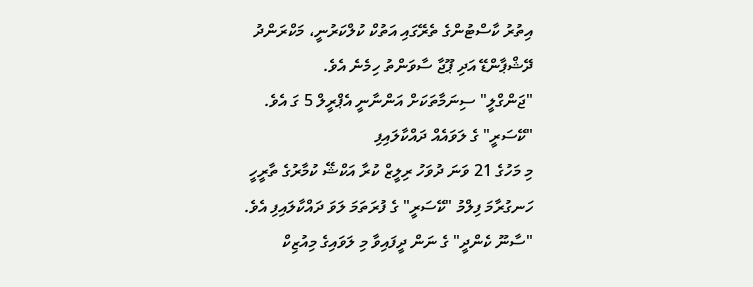އިތުރު ކާސްޓުންގެ ތެރޭގައި އަތުކް ކުލްކަރުނީ، މަކްރަންދު ދޭޝްޕާންޑޭ އަދި ޕޫޖާ ސާވަންތު ހިމެނެ އެވެ.
"ޖަންގްލީ" ސިނަމާތަކަށް އަންނާނީ އެޕްރީލް 5 ގަ އެވެ.
"ކޭސަރީ" ގެ ލަވައެއް ދައްކާލައިފި
މި މަހުގެ 21 ވަނަ ދުވަހު ރިލީޒް ކުރާ އަކްޝޭ ކުމާރުގެ ތާރީހީ ހަނގުރާމަ ފިލްމު "ކޭސަރީ" ގެ ފުރަތަމަ ލަވަ ދައްކާލައިފި އެވެ.
"ސާނޫ ކެންދީ" ގެ ނަން ދީފައިވާ މި ލަވައިގެ މިއުޒިކް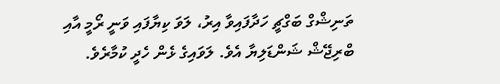ތަނިޝްގް ބަގްޗީ ހަދާފައިވާ އިރު، ލަވަ ކިޔާފައި ވަނީ ރޯމީ އާއި ބްރިޖޭޝް ޝަންޑަލިޔާ އެވެ. ލަވައިގެ ޅެން ހެދީ ކުމާރެވެ.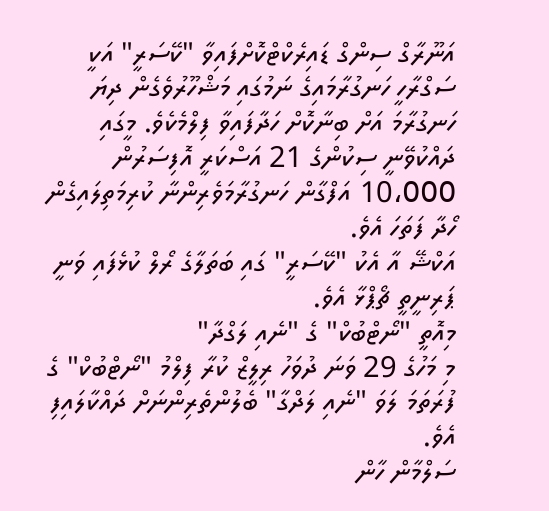އަނޫރާގް ސިންގް ޑައިރެކްޓްކޮށްފައިވާ "ކޭސަރީ" އަކީ ސަގްރާހީ ހަނގުރާމައިގެ ނަމުގައި މަޝްހޫރުވެގެން ދިޔަ ހަނގުރާމަ އަށް ބިނާކޮށް ހަދާފައިވާ ފިލްމެކެވެ. މީގައި ދައްކުވޭނީ ސިކުންގެ 21 އަސްކަރީ އޮފިސަރުން 10،000 އަފްގާން ހަނގުރާމަވެރިންނާ ކުރިމަތިލައިގެން ހޯދާ ފަތަހަ އެވެ.
އަކްޝޭ އާ އެކު "ކޭސަރީ" ގައި ބަތަލާގެ ރޯލް ކުޅެފައި ވަނީ ޕަރިނީތީ ޗޯޕްޅާ އެވެ.
މިއޮތީ "ނޯޓްބުކް" ގެ "ނެއި ލަގްދާ"
މި މަހުގެ 29 ވަނަ ދުވަހު ރިލީޒް ކުރާ ފިލްމު "ނޯޓްބުކް" ގެ ފުރަތަމަ ލަވަ "ނެއި ލަދްގާ" ބެލުންތެރިންނަށް ދައްކާލައިފި އެވެ.
ސަލްމާން ހާން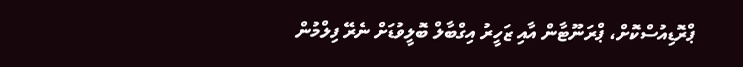ޕްރޮޑިއުސްކޮށް، ޕްރަނޫޓާން އާއި ޒަހީރު އިގްބާލް ބޮލީވުޑަށް ނެރޭ ފިލްމުން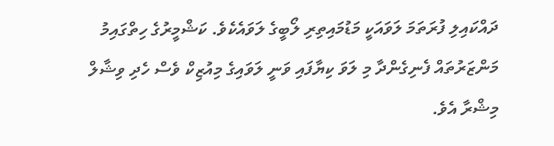ދައްކައިލި ފުރަތަމަ ލަވައަކީ މަޑުމައިތިރި ލޯބީގެ ލަވައެކެވެ. ކަޝްމީރުގެ ހިތްގައިމު މަންޒަރުތައް ފެނިގެންދާ މި ލަވަ ކިޔާފައި ވަނީ ލަވައިގެ މިއުޒިކް ވެސް ހެދި ވިޝާލް މިޝްރާ އެވެ.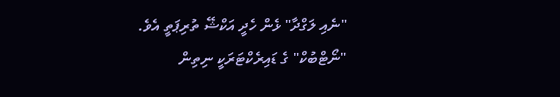"ނެއި ލަގްދާ" ޅެން ހެދީ އަކްޝޭ ތުރިޕަތީ އެވެ.
"ނޯޓްބުކް" ގެ ޑައިރެކްޓަރަކީ ނިތިން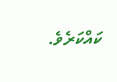ކައްކަރެވެ.